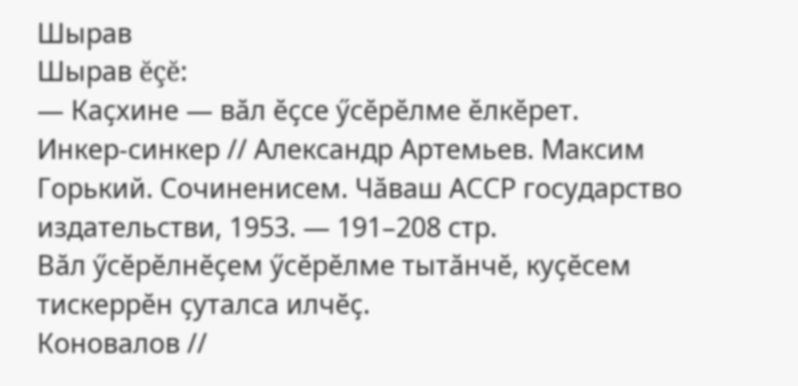Шырав
Шырав ĕçĕ:
— Каҫхине — вӑл ӗҫсе ӳсӗрӗлме ӗлкӗрет.
Инкер-синкер // Александр Артемьев. Максим Горький. Сочиненисем. Чӑваш АССР государство издательстви, 1953. — 191–208 стр.
Вӑл ӳсӗрӗлнӗҫем ӳсӗрӗлме тытӑнчӗ, куҫӗсем тискеррӗн ҫуталса илчӗҫ.
Коновалов //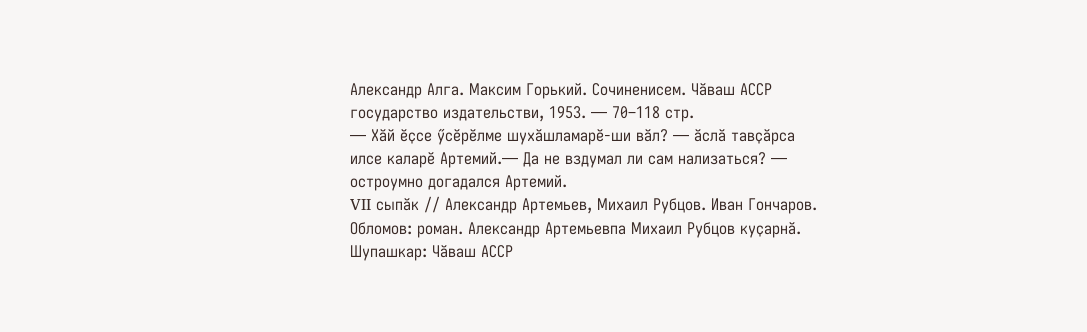Александр Алга. Максим Горький. Сочиненисем. Чӑваш АССР государство издательстви, 1953. — 70–118 стр.
— Хӑй ӗҫсе ӳсӗрӗлме шухӑшламарӗ-ши вӑл? — ӑслӑ тавҫӑрса илсе каларӗ Артемий.— Да не вздумал ли сам нализаться? — остроумно догадался Артемий.
VII сыпӑк // Александр Артемьев, Михаил Рубцов. Иван Гончаров. Обломов: роман. Александр Артемьевпа Михаил Рубцов куҫарнӑ. Шупашкар: Чӑваш АССР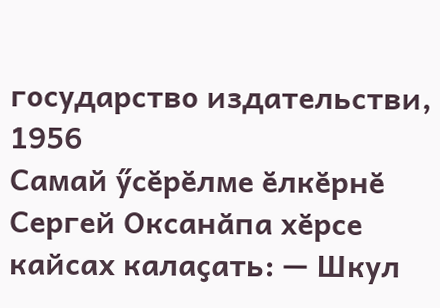государство издательстви, 1956
Самай ӳсӗрӗлме ӗлкӗрнӗ Сергей Оксанӑпа хӗрсе кайсах калаҫать: — Шкул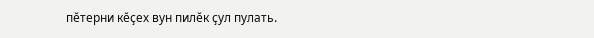пӗтерни кӗҫех вун пилӗк ҫул пулать.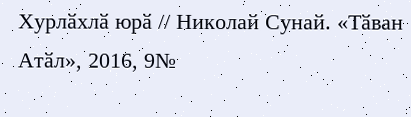Хурлӑхлӑ юрӑ // Николай Сунай. «Тӑван Атӑл», 2016, 9№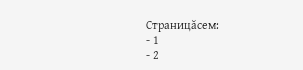Страницăсем:
- 1
- 2